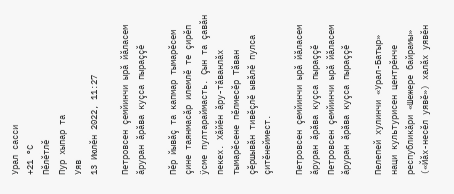Урал сасси
+21 °С
Пӗлӗтлӗ
Пур хыпар та
Уяв
13 Июлӗн 2022, 11:27

Петровсен çемйинчи ырă йăласем ăруран ăрăва куçса пыраççĕ

Пĕр йывăç та капмар тымарĕсем çине таянмасăр илемлĕ те çирĕп ÿсме пултараймасть. Çын та çавăн пекех. Хăйĕн ăру-тăванлăх тымарĕсене пĕлмесĕр Тăван çĕршывăн тивĕçлĕ ывăлĕ пулса çитĕнеймест.

Петровсен çемйинчи ырă йăласем  ăруран ăрăва куçса пыраççĕ
Петровсен çемйинчи ырă йăласем ăруран ăрăва куçса пыраççĕ

Пелепей хулинчи «Урал-Батыр» наци культурисен центрĕнче республикăри «Шежере байрамы» («Йăх-несĕл уявĕ») халăх уявĕн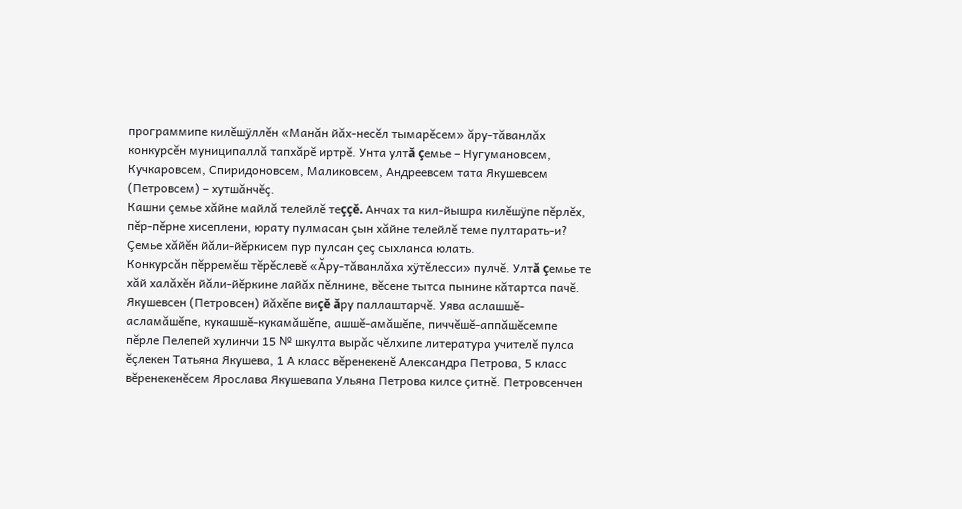программипе килĕшÿллĕн «Манăн йăх-несĕл тымарĕсем» ăру-тăванлăх конкурсĕн муниципаллă тапхăрĕ иртрĕ. Унта ултă çемье – Нугумановсем, Кучкаровсем, Спиридоновсем, Маликовсем, Андреевсем тата Якушевсем (Петровсем) – хутшăнчĕç.
Кашни çемье хăйне майлă телейлĕ теççĕ. Анчах та кил-йышра килĕшÿпе пĕрлĕх, пĕр-пĕрне хисеплени, юрату пулмасан çын хăйне телейлĕ теме пултарать-и? Çемье хăйĕн йăли-йĕркисем пур пулсан çеç сыхланса юлать.
Конкурсăн пĕрремĕш тĕрĕслевĕ «Ăру-тăванлăха хÿтĕлесси» пулчĕ. Ултă çемье те хăй халăхĕн йăли-йĕркине лайăх пĕлнине, вĕсене тытса пынине кăтартса пачĕ.
Якушевсен (Петровсен) йăхĕпе виçĕ ăру паллаштарчĕ. Уява аслашшĕ-асламăшĕпе, кукашшĕ-кукамăшĕпе, ашшĕ-амăшĕпе, пиччĕшĕ-аппăшĕсемпе пĕрле Пелепей хулинчи 15 № шкулта вырăс чĕлхипе литература учителĕ пулса ĕçлекен Татьяна Якушева, 1 А класс вĕренекенĕ Александра Петрова, 5 класс вĕренекенĕсем Ярослава Якушевапа Ульяна Петрова килсе çитнĕ. Петровсенчен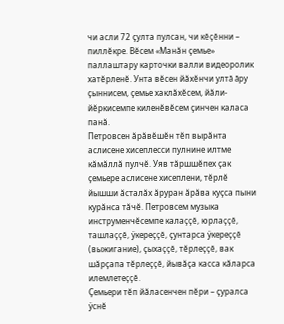чи асли 72 çулта пулсан, чи кĕçĕнни – пиллĕкре. Вĕсем «Манăн çемье» паллаштару карточки валли видеоролик хатĕрленĕ. Унта вĕсен йăхĕнчи ултă ăру çыннисем, çемье хаклăхĕсем, йăли-йĕркисемпе киленĕвĕсем çинчен каласа панă.
Петровсен ăрăвĕшĕн тĕп вырăнта аслисене хисеплесси пулнине илтме кăмăллă пулчĕ. Уяв тăршшĕпех çак çемьере аслисене хисеплени, тĕрлĕ йышши ăсталăх ăруран ăрăва куçса пыни курăнса тăчĕ. Петровсем музыка инструменчĕсемпе калаççĕ, юрлаççĕ, ташлаççĕ, ÿкереççĕ, çунтарса ÿкереççĕ (выжигание), çыхаççĕ, тĕрлеççĕ, вак шăрçапа тĕрлеççĕ, йывăçа касса кăларса илемлетеççĕ.
Çемьери тĕп йăласенчен пĕри – çуралса ÿснĕ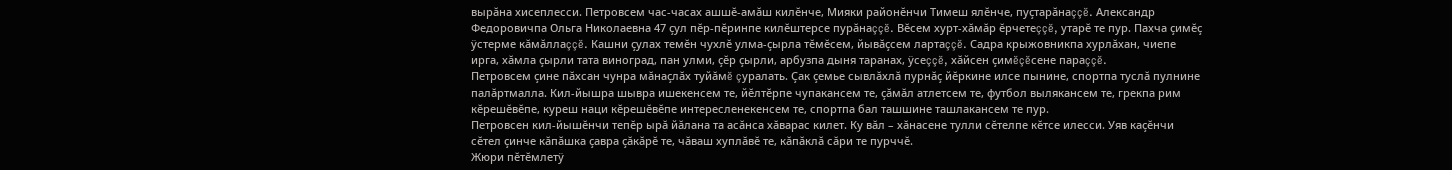вырăна хисеплесси. Петровсем час-часах ашшĕ-амăш килĕнче, Мияки районĕнчи Тимеш ялĕнче, пуçтарăнаççĕ. Александр Федоровичпа Ольга Николаевна 47 çул пĕр-пĕринпе килĕштерсе пурăнаççĕ. Вĕсем хурт-хăмăр ĕрчетеççĕ, утарĕ те пур. Пахча çимĕç ÿстерме кăмăллаççĕ. Кашни çулах темĕн чухлĕ улма-çырла тĕмĕсем, йывăçсем лартаççĕ. Садра крыжовникпа хурлăхан, чиепе ирга, хăмла çырли тата виноград, пан улми, çĕр çырли, арбузпа дыня таранах, ÿсеççĕ, хăйсен çимĕçĕсене параççĕ.
Петровсем çине пăхсан чунра мăнаçлăх туйăмĕ çуралать. Çак çемье сывлăхлă пурнăç йĕркине илсе пынине, спортпа туслă пулнине палăртмалла. Кил-йышра шывра ишекенсем те, йĕлтĕрпе чупакансем те, çăмăл атлетсем те, футбол вылякансем те, грекпа рим кĕрешĕвĕпе, куреш наци кĕрешĕвĕпе интересленекенсем те, спортпа бал ташшине ташлакансем те пур.
Петровсен кил-йышĕнчи тепĕр ырă йăлана та асăнса хăварас килет. Ку вăл – хăнасене тулли сĕтелпе кĕтсе илесси. Уяв каçĕнчи сĕтел çинче кăпăшка çавра çăкăрĕ те, чăваш хуплăвĕ те, кăпăклă сăри те пурччĕ.
Жюри пĕтĕмлетÿ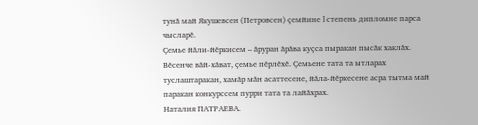тунă май Якушевсен (Петровсен) çемйине I степень дипломне парса чысларĕ.
Çемье йăли-йĕркисем – ăруран ăрăва куçса пыракан пысăк хаклăх. Вĕсенче вăй-хăват, çемье пĕрлĕхĕ. Çемьене тата та ытларах туслаштаракан, хамăр мăн асаттесене, йăла-йĕркесене асра тытма май паракан конкурссем пурри тата та лайăхрах.
Наталия ПАТРАЕВА.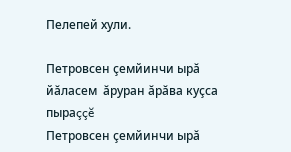Пелепей хули.

Петровсен çемйинчи ырă йăласем  ăруран ăрăва куçса пыраççĕ
Петровсен çемйинчи ырă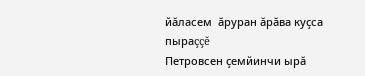йăласем  ăруран ăрăва куçса пыраççĕ
Петровсен çемйинчи ырă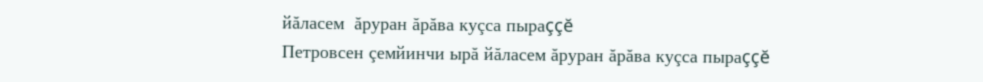йăласем  ăруран ăрăва куçса пыраççĕ
Петровсен çемйинчи ырă йăласем ăруран ăрăва куçса пыраççĕ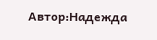Автор:Надежда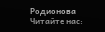Родионова
Читайте нас: